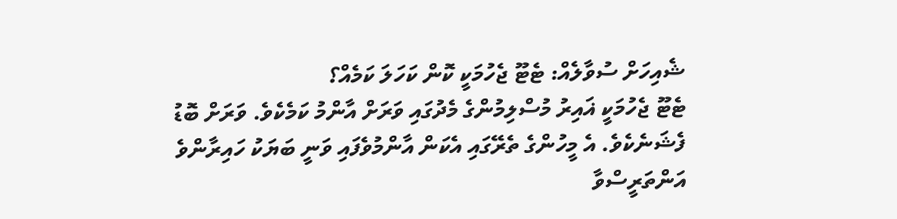ޝެއިހަށް ސުވާލެއް: ޓެޓޫ ޖެހުމަކީ ކޮން ކަހަލަ ކަމެއް؟
ޓެޓޫ ޖެހުމަކީ ޣައިރު މުސްލިމުންގެ މެދުގައި ވަރަށް އާންމު ކަމެކެވެ. ވަރަށް ބޮޑު ފެޝަނެކެވެ. އެ މީހުންގެ ތެރޭގައި އެކަން އާންމުވެފައި ވަނީ ބަޔަކު ހައިރާންވެ އަންތަރީސްވާ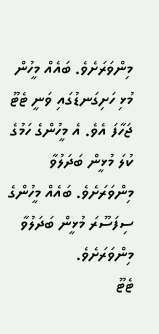މިންވަރަށެވެ. ބައެއް މީހުން މުޅި ހަށިގަނޑުގައި ވަނީ ޓެޓޫ ޖަހާފަ އެވެ. އެ މީހުންގެ ހަމުގެ ކުލަ މުޅީން ބަދަލުވާ މިންވަރަށެވެ. ބައެއް މީހުންގެ ސިފަސޫރަ މުޅީން ބަދަލުވާ މިންވަރަށެވެ.
ޓެޓޫ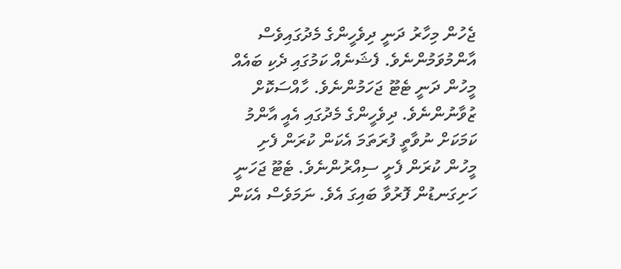ޖެހުން މިހާރު ދަނީ ދިވެހީންގެ މެދުގައިވެސް އާންމުވަމުންނެވެ. ފެޝަނެއް ކަމުގައި ދެކި ބައެއް މީހުން ދަނީ ޓެޓޫ ޖަހަމުންނެވެ. ހާއްސަކޮށް ޒުވާނުންނެވެ. ދިވެހީންގެ މެދުގައި އެއީ އާންމު ކަމަކަށް ނުވާތީ ފުރަތަމަ އެކަން ކުރަން ފެށި މީހުން ކުރަން ފެށީ ސިއްރުންނެވެ. ޓެޓޫ ޖަހަނީ ހަށިގަނޑުން ފޮރުވާ ބައިގަ އެވެ. ނަމަވެސް އެކަން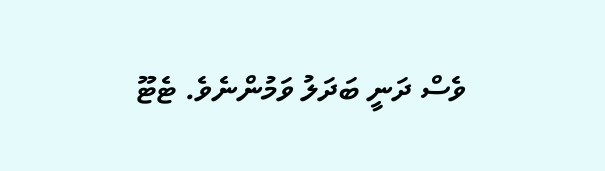ވެސް ދަނީ ބަދަލު ވަމުންނެވެ. ޓެޓޫ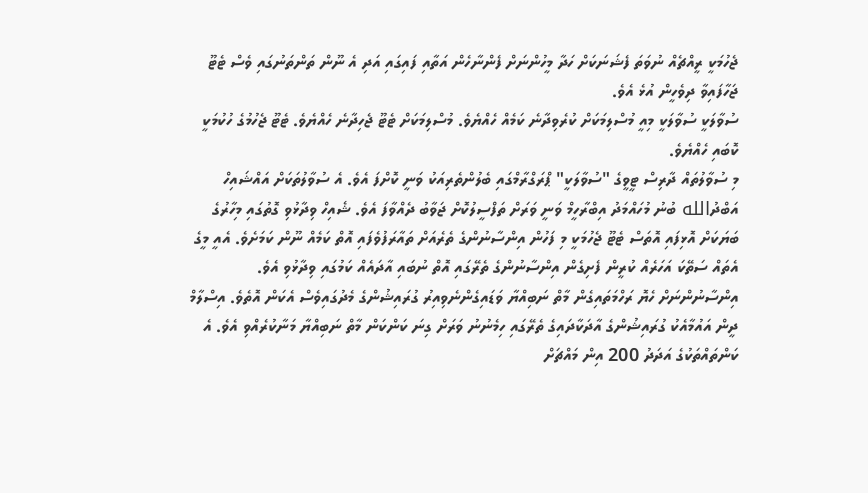ޖެހުމަކީ ރީއްޗެއް ނުވަތަ ފެޝަނަކަށް ހަދާ މީހުންނަށް ފެންނާހެން އަތާއި ފައިގައި އަދި އެ ނޫން ތަންތަނުގައި ވެސް ޓެޓޫ ޖަހާފައިވާ ދިވެހީން އުޅެ އެވެ.
ސުވާލަކީ ސުވާލަކީ މިއީ މުސްލިމަކަށް ކުރެވިދާނެ ކަމެއް ހެއްޔެވެ. މުސްލިމަކަށް ޓެޓޫ ޖެހިދާނެ ހެއްޔެވެ. ޓެޓޫ ޖެހުމުގެ ހުކުމަކީ ކޮބައި ހެއްޔެވެ.
މި ސުވާލުތައް ދާރިސް ޓީވީގެ "ސުވާލަކީ" ޕްރަގްރާމްގައި ބެލުންތެރިއަކު ވަނީ ކޮށްފަ އެވެ. އެ ސުވާލުތަކަށް އައްޝައިހް އަބްދުالله ބުނު މުހައްމަދު އިބްރާހީމް ވަނީ ވަރަށް ތަފްސީލުކޮށް ޖަވާބު ދެއްވާފަ އެވެ. ޝެއިހް ވިދާޅުވި ގޮތުގައި މިހާރުގެ ބަޔަކަށް އޮޅިފައި އޮތަސް ޓެޓޫ ޖެހުމަކީ މި ފަހުން އިންސާނުންގެ ތެރެއަށް ތައާރަފުވެފައި އޮތް ކަމެއް ނޫން ކަމަށެވެ. އެއީ މީގެ އެތައް ސަތޭކަ އަހަރެއް ކުރީން ފެށިގެން އިންސާނުންގެ ތެރޭގައި އޮތް ނުބައި އާދައެއް ކަމުގައި ވިދާޅުވި އެވެ.
އިންސާނުންނަށް ހެޔޮ ރަހްމަތައިގެން މާތް ނަބިއްޔާ ވަޑައިގެންނެވިއިރު ގުރައިޝުންގެ މެދުގައިވެސް އެކަން އޮތެވެ. އިސްލާމް ދީން އައުމާއެކު ގުރައިޝުންގެ އާދަކާދައިގެ ތެރޭގައި ހިމެނުނު ވަރަށް ގިނަ ކަންކަން މާތް ނަބިއްޔާ މަނާކުރެއްވި އެވެ. އެ ކަންތައްތަކުގެ އަދަދު 200 އިން މައްޗަށް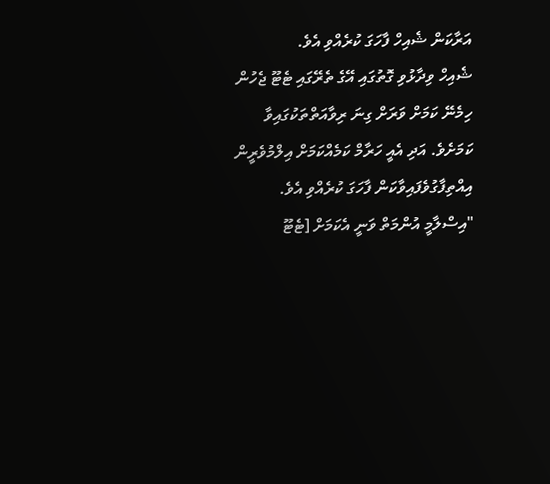އަރާކަން ޝެއިހް ފާހަގަ ކުރެއްވި އެވެ.
ޝެއިހް ވިދާޅުވި ގޮތުގައި އޭގެ ތެރޭގައި ޓެޓޫ ޖެހުން ހިމެނޭ ކަމަށް ވަރަށް ގިނަ ރިވާއަތްތަކުގައިވާ ކަމަށެވެ. އަދި އެއީ ހަރާމް ކަމެއްކަމަށް އިލްމުވެރީން އިއްތިފާގުވެފައިވާކަން ފާހަގަ ކުރެއްވި އެވެ.
"އިސްލާމީ އުންމަތް ވަނީ އެކަމަށް [ޓެޓޫ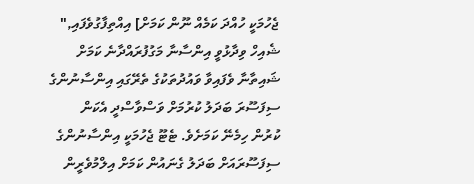ޖެހުމަކީ ހުއްދަ ކަމެއް ނޫން ކަމަށް] އިއްތިފާގުވެފައި,"
ޝެއިހް ވިދާޅުވީ އިންސާނާ މަގުފުރައްދާނެ ކަމަށް ޝައިތާނާ ވެފައިވާ ވައުދުތަކުގެ ތެރޭގައި އިންސާނުންގެ ސިފަސޫރަ ބަދަލު ކުރުމަށް ވަސްވާސްދީ އެކަން ކުރުން ހިމެނޭ ކަމަށެވެ. ޓެޓޫ ޖެހުމަކީ އިންސާނުންގެ ސިފަސޫރައަށް ބަދަލު ގެނައުން ކަމަށް އިލްމުވެރީން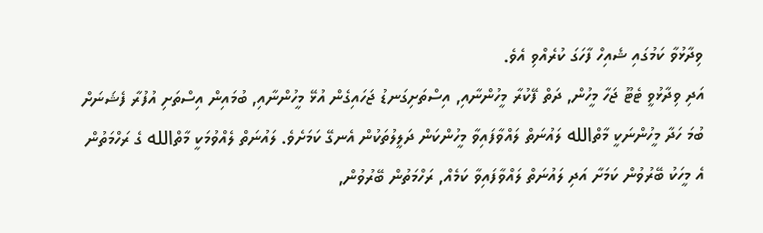ވިދާޅުވާ ކަމުގައި ޝެއިހް ފާހަގަ ކުރެއްވި އެވެ.
އަދި ވިދާޅުވީ ޓެޓޫ ޖަހާ މީހުން, ދަތް ފޭކުރާ މީހުންނާއި, އިސްތަށިގަނޑު ޖަހައިގެން އުޅޭ މީހުންނާއި, ބުމައިން އިސްތަށި އުފުރާ ފެޝަނަށް ބުމަ ހަދާ މީހުންނަކީ މާތްالله ލައުނަތް ލައްވާފައިވާ މީހުންކަން ދަލީލުތަކުން އެނގޭ ކަމަށެވެ. ލައުނަތް ލެއްވުމަކީ މާތްالله ގެ ރަހްމަތުން އެ މީހަކު ބޭރުވުން ކަމަށާ އަދި ލައުނަތް ލައްވާފައިވާ ކަމެއް, ރަހްމަތުން ބޭރުވުން,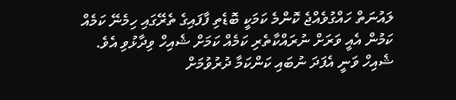ލައުނަތް ހައްގުވެއްޖެ ކޮންމެ ކަމަކީ ބޮޑެތި ފާފައިގެ ތެރޭގައި ހިމެނޭ ކަމެއް ކަމުން އެއީ ވަރަށް ނުރައްކާތެރި ކަމެއް ކަމަށް ޝެއިހް ވިދާޅުވި އެވެ.
ޝެއިހް ވަނީ އެފަދަ ނުބައި ކަންކަމާ ދުރުވުމަށް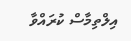އިލްތިމާސް ކުރައްވާ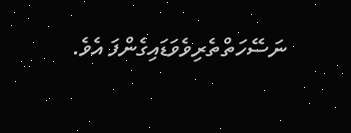ނަސޭހަތްތެރިވެވަޑައިގެންފަ އެވެ.